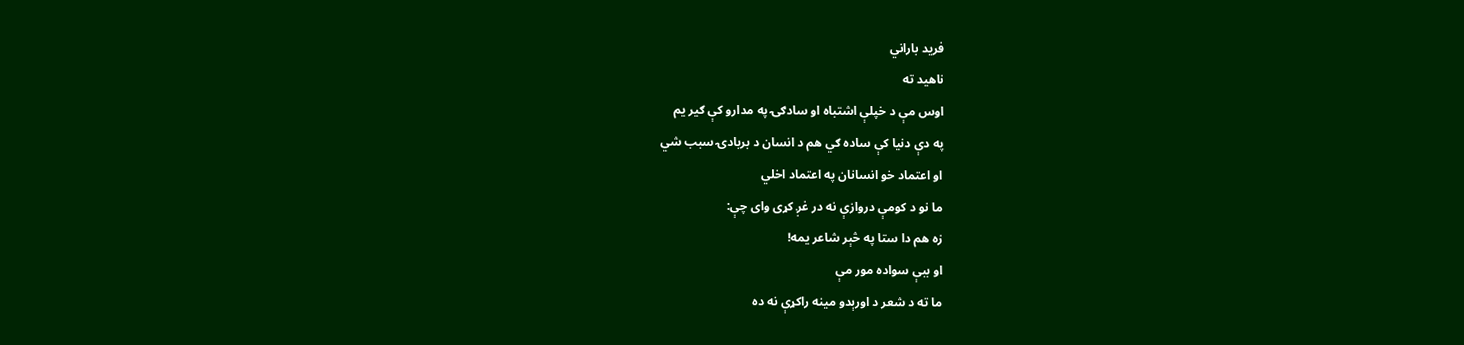فرید باراني
ناهید ته
اوس مې د خپلې اشتباه او سادګۍ په مدارو کې ګیر یم
په دې دنیا کې ساده ګي هم د انسان د بربادۍ سبب شي
او اعتماد خو انسانان په اعتماد اخلي
ما نو د کومې دروازې نه در غږ کړی وای چې:
زه هم دا ستا په څېر شاعر یمه!
او ببې سواده مور مې
ما ته د شعر د اورېدو مینه راکړې نه ده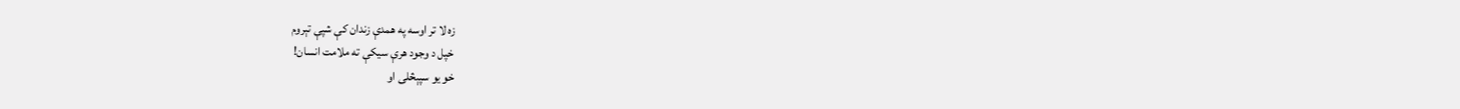زه لا تر اوسه په همدې زندان کې شپې تېروم
خپل د وجود هرې سیکې ته ملامت انسان!
خو یو سپېڅلی او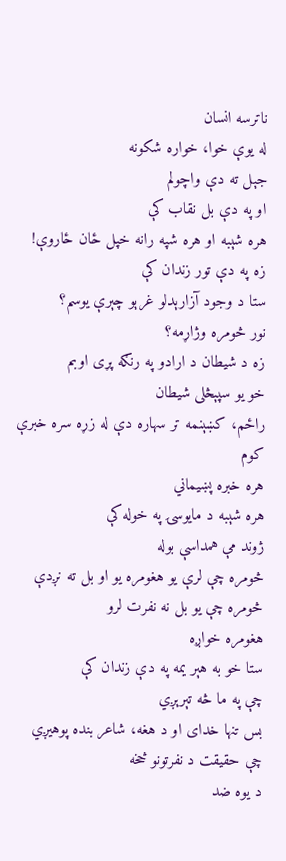ناترسه انسان
له یوې خوا، خواره شکونه
جېل ته دې واچولم
او په دې بل نقاب کې
هره شېبه او هره شپه رانه خپل ځان ځاروې!
زه په دې تور زندان کې
ستا د وجود آزارېدلو غرېو چېرې یوسم؟
نور څومره وژاړمه؟
زه د شیطان د ارادو په رنګه پړی اوبم
خو یو سپېڅلی شیطان
راځم، کښېنمه تر سهاره دې له زړه سره خبرې کوم
هره خبره پښیماني
هره شېبه د مایوسۍ په خوله کې
ژوند مې همداسې بوله
څومره چې لرې یو هغومره یو او بل ته نږدې
څومره چې یو بل نه نفرت لرو
هغومره خواږه
ستا خو به هېر یمه په دې زندان کې
چې په ما څه تېرېږي
بس تنها خدای او د هغه، شاعر بنده پوهیږي
چې حقیقت د نفرتونو څخه
د یوه ضد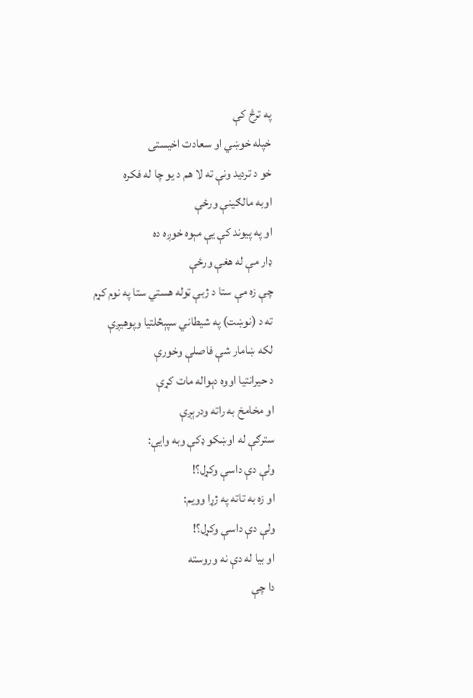په ترڅ کې
خپله خوښي او سعادت اخیستی
خو د تردید ونې ته لا هم د یو چا له فکره
اوبه مالګینې ورځې
او په پیوند کې یې مېوه خوږه ده
ډار مې له هغې ورځې
چې زه مې ستا د ژبې ټوله هستي ستا په نوم کړم
ته د (نوښت) په شیطاني سپېڅلتیا وپوهیږې
لکه ښامار شې فاصلې وخورې
د حیرانتیا اووه دېواله مات کړې
او مخامخ به راته ودرېږې
سترګې له اوښکو ډکې وبه وایې:
ولې دې داسې وکړل؟!
او زه به تاته په ژړا وویم:
ولې دې داسې وکړل؟!
او بیا له دې نه وروسته
دا چې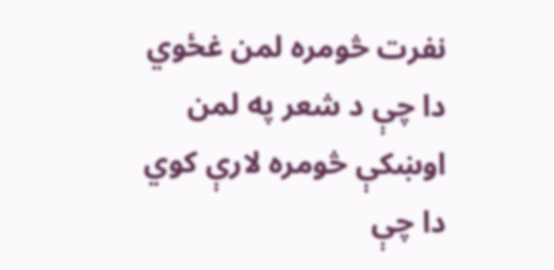نفرت څومره لمن غځوي
دا چې د شعر په لمن اوښکې څومره لارې کوي
دا چې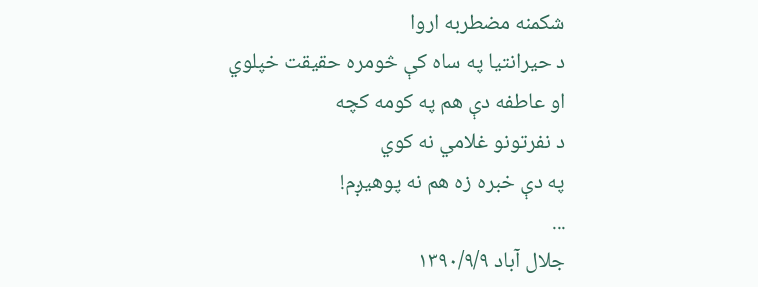شکمنه مضطربه اروا
د حیرانتیا په ساه کې څومره حقیقت خپلوي
او عاطفه دې هم په کومه کچه
د نفرتونو غلامي نه کوي
په دې خبره زه هم نه پوهیږم!
...
جلال آباد ۱۳۹۰/۹/۹